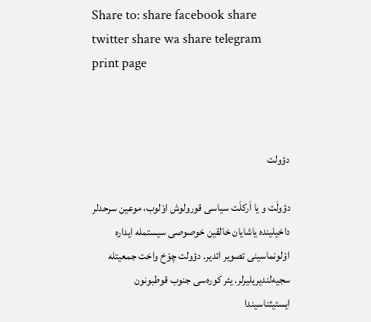Share to: share facebook share twitter share wa share telegram print page



دؤولت

دؤولَت و یا اَرکلَت سیاسی قورولوش اوْلوب، موعین سرحدلر داخیلینده یاشایان خالقین خوصوصی سیستمله ایداره اوْلونماسینی تصویر ائدیر. دؤولت چوْخ واخت جمعیتله سجیه‌لندیریلیرلر. یئر کوره‌سی جنوب قوطبونون ایستیثناسیندا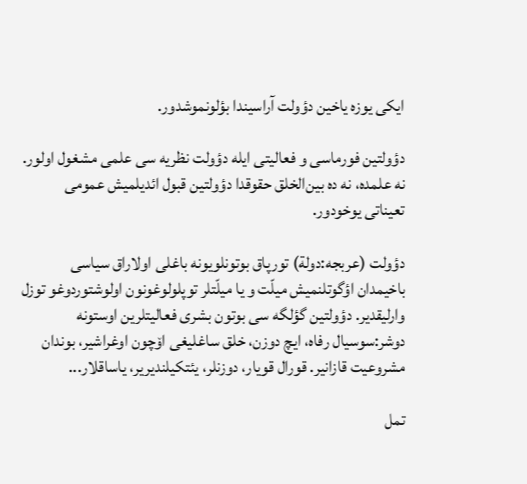ایکی یوزه یاخین دؤولت آراسیندا بؤلونموشدور.

دؤولتین فورماسی و فعالیتی ایله دؤولت نظریه سی علمی مشغول اولور. نه علمده، نه ده بین‌الخلق حقوقدا دؤولتین قبول ائدیلمیش عمومی تعیناتی یوخودور.

دؤولت (عربجه:دولة) تورپاق بوتونلویونه باغلی اولاراق سیاسی باخیمدان اؤگوتلنمیش میلّت و یا میلّتلر توپلولوغونون اولوشتوردوغو توزل وارلیقدیر. دؤولتین گؤلگه سی بوتون بشری فعالیتلرین اوستونه دوشر:سوسیال رفاه، ایچ دوزن، خلق ساغلیغی اۆچون اوغراشیر، بوندان مشروعیت قازانیر. قورال قویار، دوزنلر، یئتکیلندیریر، یاساقلار...

تمل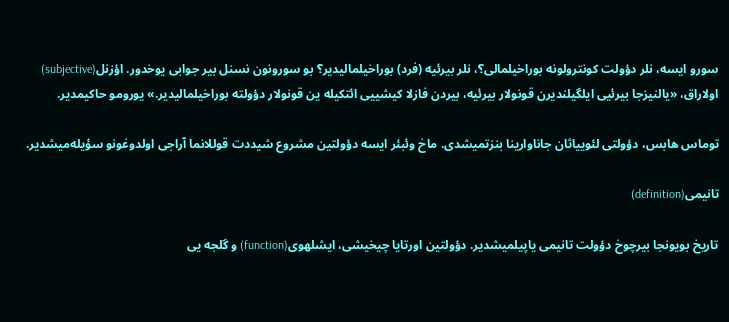سورو ایسه، نلر دؤولت کونترولونه بوراخیلمالی؟، نلر بیرئیه (فرد) بوراخیلمالیدیر؟ بو سورونون نسنل بیر جوابی یوخدور. اؤزنل(subjective) اولاراق، «یالنیزجا بیرئیی ایلگیلندیرن قونولار بیرئیه، بیردن فازلا کیشییی ائتکیله ین قونولار دؤولته بوراخیلمالیدیر.» یورومو حاکیمدیر.

توماس هابس، دؤولتی لئوییاثان جاناوارینا بنزتمیشدی. ماخ وئبئر ایسه دؤولتین مشروع شیددت قوللانما آراجی اولدوغونو سؤیله‌میشدیر.

تانیمی(definition)

تاریخ بویونجا بیرچوخ دؤولت تانیمی یاپیلمیشدیر. دؤولتین اورتایا چیخیشی، ایشلهوی(function) و گلجه یی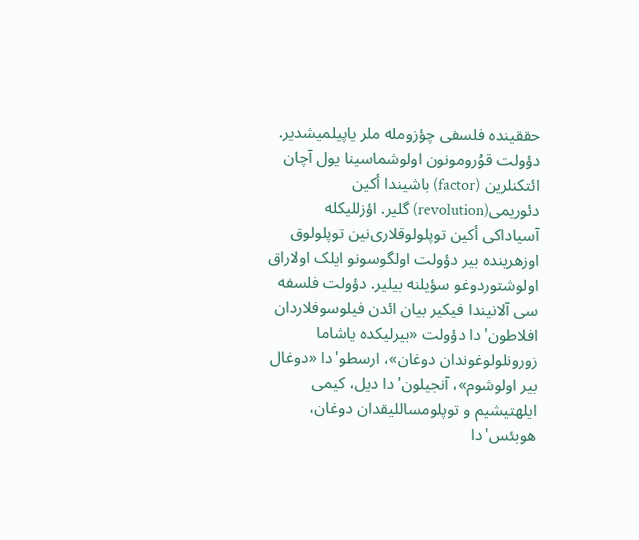حققینده فلسفی چؤزومله ملر یاپیلمیشدیر. دؤولت قوُرومونون اولوشماسینا یول آچان ائتکنلرین (factor) باشیندا أکین دئوریمی(revolution) گلیر. اؤزللیکله آسیاداکی أکین توپلولوقلاری‌نین توپلولوق اوزهرینده بیر دؤولت اولگوسونو ایلک اولاراق اولوشتوردوغو سؤیلنه بیلیر. دؤولت فلسفه سی آلانیندا فیکیر بیان ائدن فیلوسوفلاردان افلاطون'دا دؤولت «بیرلیکده یاشاما زورونلولوغوندان دوغان»، ارسطو'دا «دوغال بیر اولوشوم»، آنجیلون'دا دیل، کیمی ایلهتیشیم و توپلومساللیقدان دوغان، هوبئس'دا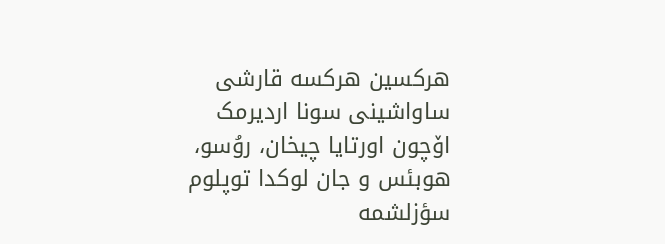هرکسین هرکسه قارشی ساواشینی سونا اردیرمک اۆچون اورتایا چیخان، روُسو، هوبئس و جان لوکدا توپلوم سؤزلشمه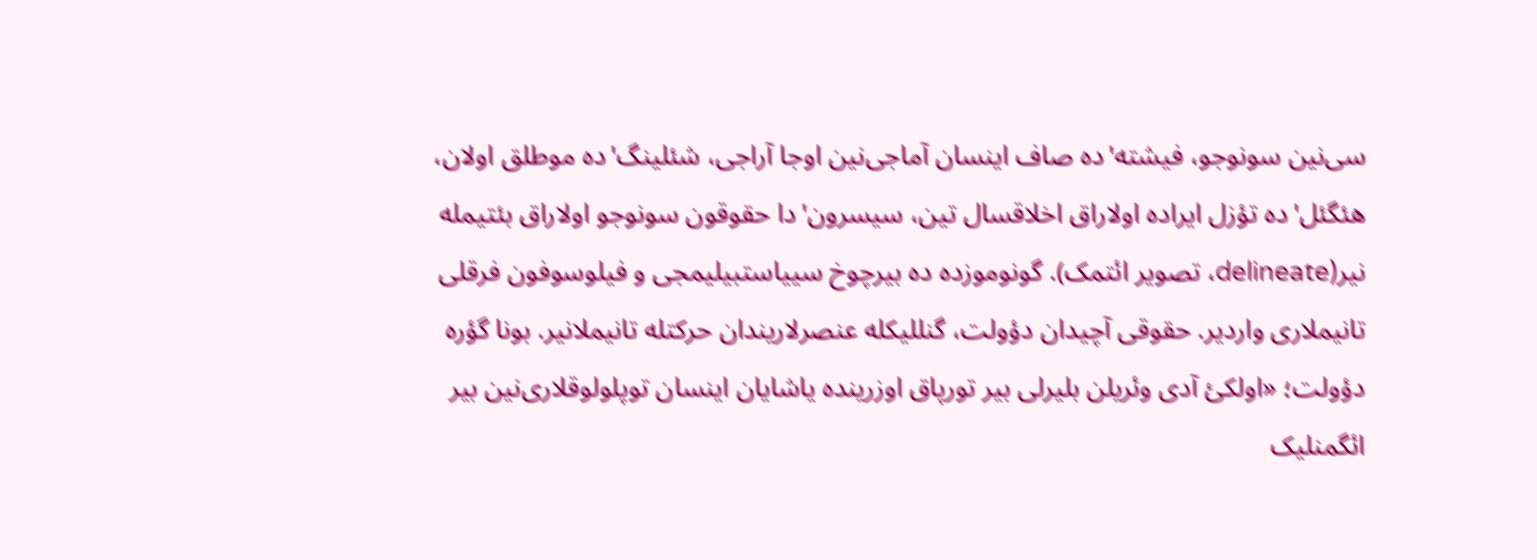سی‌نین سونوجو، فیشته'ده صاف اینسان آماجی‌نین اوجا آراجی، شئلینگ'ده موطلق اولان، هئگئل'ده تؤزل ایراده اولاراق اخلاقسال تین، سیسرون'دا حقوقون سونوجو اولاراق بئتیمله نیر(delineate، تصویر ائتمک). گونوموزده ده بیرچوخ سییاستبیلیمجی و فیلوسوفون فرقلی تانیملاری واردیر. حقوقی آچیدان دؤولت، گنللیکله عنصرلاریندان حرکتله تانیملانیر. بونا گؤره دؤولت؛ «اولکئ آدی وئریلن بلیرلی بیر تورپاق اوزرینده یاشایان اینسان توپلولوقلاری‌نین بیر ائگمنلیک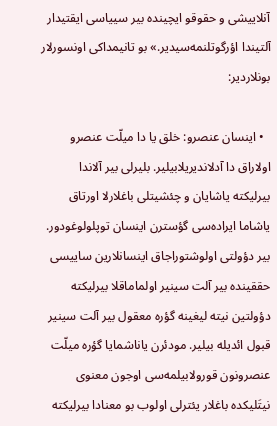آنلاییشی و حقوقو ایچینده بیر سییاسی ایقتیدار آلتیندا اؤرگوتلنمه‌سیدیر.» بو تانیمداکی اونسورلار بونلاردیر:

  • اینسان عنصرو: خلق یا دا میلّت عنصرو اولاراق دا آدلاندیریلابیلیر. بلیرلی بیر آلاندا بیرلیکته یاشایان و چئشیتلی باغلارلا اورتاق یاشاما ایراده‌سی گؤسترن اینسان توپلولوغودور. بیر دؤولتی اولوشتوراجاق اینسانلارین ساییسی حققینده بیر آلت سینیر اولماماقلا بیرلیکته دؤولتین نیته لیغینه گؤره معقول بیر آلت سینیر قبول ائدیله بیلیر. مودئرن یاناشمایا گؤره میلّت عنصرونون قورولابیلمه‌سی اوجون معنوی نیتَلیکده باغلار یئترلی اولوب بو معنادا بیرلیکته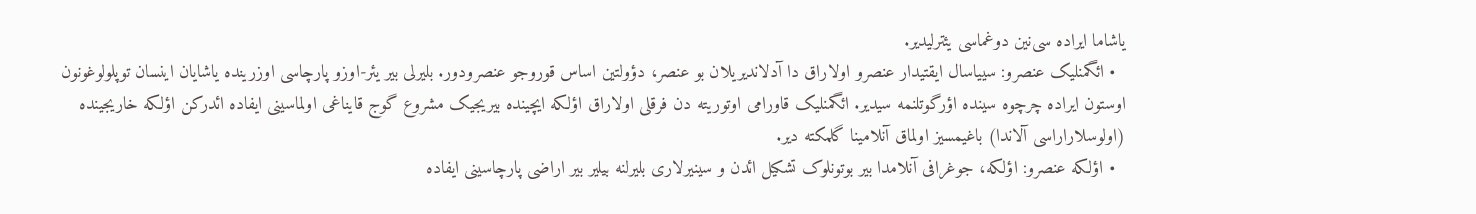یاشاما ایراده سی‌نین دوغماسی یئترلیدیر.
  • ائگمنلیک عنصرو: سییاسال ایقتیدار عنصرو اولاراق دا آدلاندیریلان بو عنصر، دؤولتین اساس قوروجو عنصرودور. بلیرلی بیر یئر-اوزو پارچاسی اوزرینده یاشایان اینسان توپلولوغونون اوستون ایراده چرچوه سینده اؤرگوتلنمه سیدیر. ائگمنلیک قاورامی اوتوریته دن فرقلی اولاراق اؤلکه ایچینده بیریجیک مشروع گوج قایناغی اولماسینی ایفاده ائدرکن اؤلکه خاریجینده (اولوسلاراراسی آلاندا) باغیمسیز اولماق آنلامینا گلمکته دیر.
  • اؤلکه عنصرو: اؤلکه، جوغرافی آنلامدا بیر بوتونلوک تشکیل ائدن و سینیرلاری بلیرلنه بیلیر بیر اراضی پارچاسینی ایفاده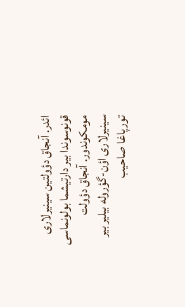ائدر. آنجاق دؤولتین سینیرلاری قونوسوندا بیر دارتیشما بولونماسی مومکوندور. آنجاق دؤولت سینیرلاری اؤن-گؤروله بیلیر بیر تورپاغا صاحیب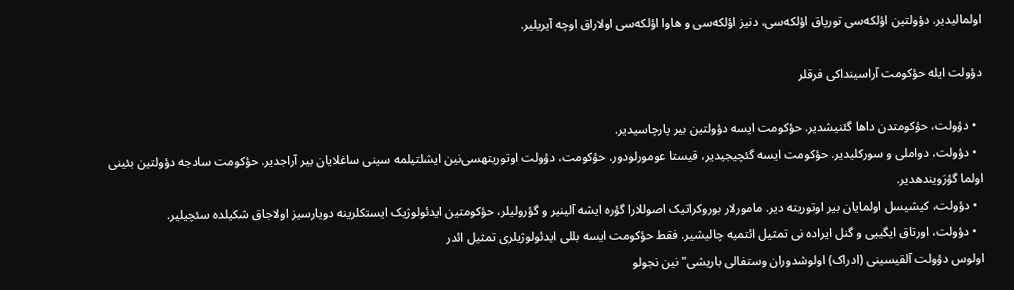اولمالیدیر. دؤولتین اؤلکه‌سی تورپاق اؤلکه‌سی، دنیز اؤلکه‌سی و هاوا اؤلکه‌سی اولاراق اوچه آیریلیر.

دؤولت ایله حؤکومت آراسینداکی فرقلر

  • دؤولت، حؤکومتدن داها گئنیشدیر. حؤکومت ایسه دؤولتین بیر پارچاسیدیر.
  • دؤولت، دواملی و سورکلیدیر. حؤکومت ایسه گئچیجیدیر، قیستا عومورلودور. حؤکومت، دؤولت اوتوریتهسی‌نین ایشلتیلمه سینی ساغلایان بیر آراجدیر. حؤکومت سادجه دؤولتین بئینی اولما گؤرَویندهدیر.
  • دؤولت، کیشیسل اولمایان بیر اوتوریته دیر. مامورلار بوروکراتیک اصوللارا گؤره ایشه آلینیر و گؤرولیلر، حؤکومتین ایدئولوژیک ایستکلرینه دویارسیز اولاجاق شکیلده سئچیلیر.
  • دؤولت، اورتاق ایگییی و گنل ایراده نی تمثیل ائتمیه چالیشیر. فقط حؤکومت ایسه بللی ایدئولوژیلری تمثیل ائدر
اولوس دؤولت آلقیسینی (ادراک) اولوشدوران وستفالی باریشی"نین نجولو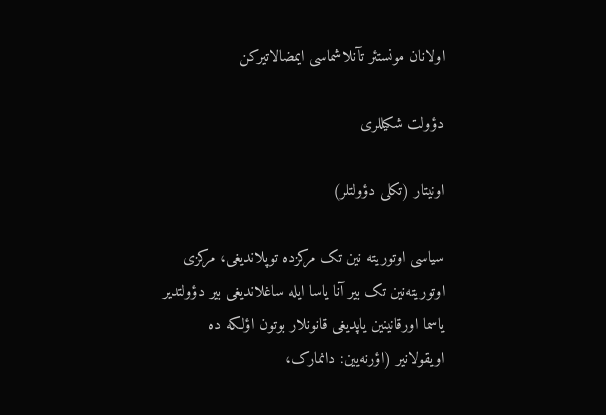اولانان مونستئر تآنلاشماسی ایمضالاتیرکن

دؤولت شکیللری

اونیتار (تکلی دؤولتلر)

سیاسی اوتوریته نین تک مرکزده توپلاندیغی، مرکزی اوتوریته‌نین تک بیر آنا یاسا ایله ساغلاندیغی بیر دؤولتدیر یاسما اورقانینین یاپدیغی قانونلار بوتون اؤلکه ده اویقولانیر (اؤرنه‌یین: دانمارک،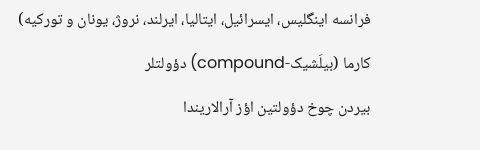فرانسه اینگلیس، ایسرائیل، ایتالیا، ایرلند، نروژ، یونان و تورکیه)

کارما (بیلَشیک-compound) دؤولتلر

بیردن چوخ دؤولتین اؤز آرالاریندا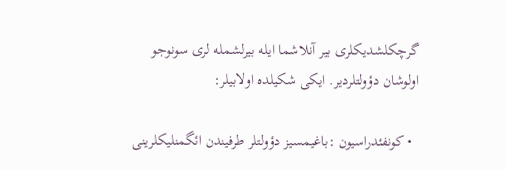گرچکلشدیکلری بیر آنلاشما ایله بیرلشمله لری سونوجو اولوشان دؤولتلردیر. ایکی شکیلده اولابیلر:

  • کونفئدراسیون :باغیمسیز دؤولتلر طرفیندن ائگمنلیکلرینی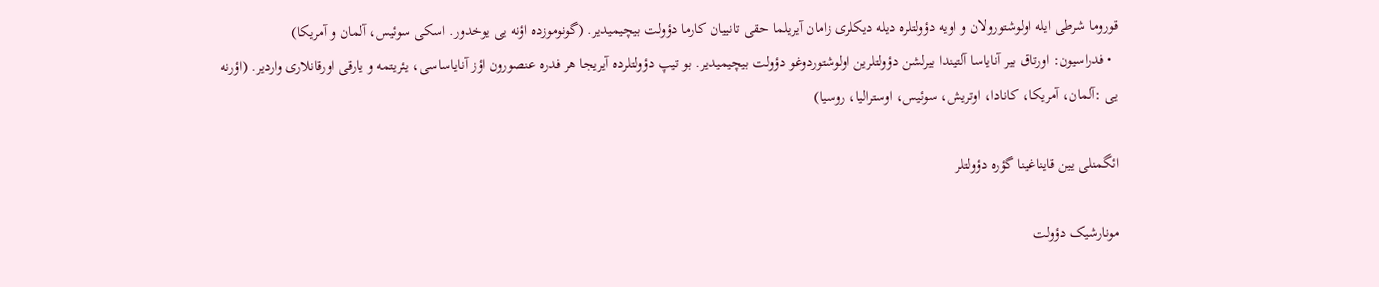قوروما شرطی ایله اولوشتورولان و اویه دؤولتلره دیله دیکلری زامان آیریلما حقی تانییان کارما دؤولت بیچیمیدیر. (گونوموزده اؤنه یی یوخدور. اسکی سوئیس، آلمان و آمریکا)
  • فدراسیون: اورتاق بیر آنایاسا آلتیندا بیرلشن دؤولتلرین اولوشتوردوغو دؤولت بیچیمیدیر. بو تیپ دؤولتلرده آیریجا هر فدره عنصورون اؤز آنایاساسی، یئریتمه و یارقی اورقانلاری واردیر. (اؤرنه یی :آلمان، آمریکا، کانادا، اوتریش، سوئیس، اوسترالیا، روسیا)

ائگمنلی یین قایناغینا گؤره دؤولتلر

مونارشیک دؤولت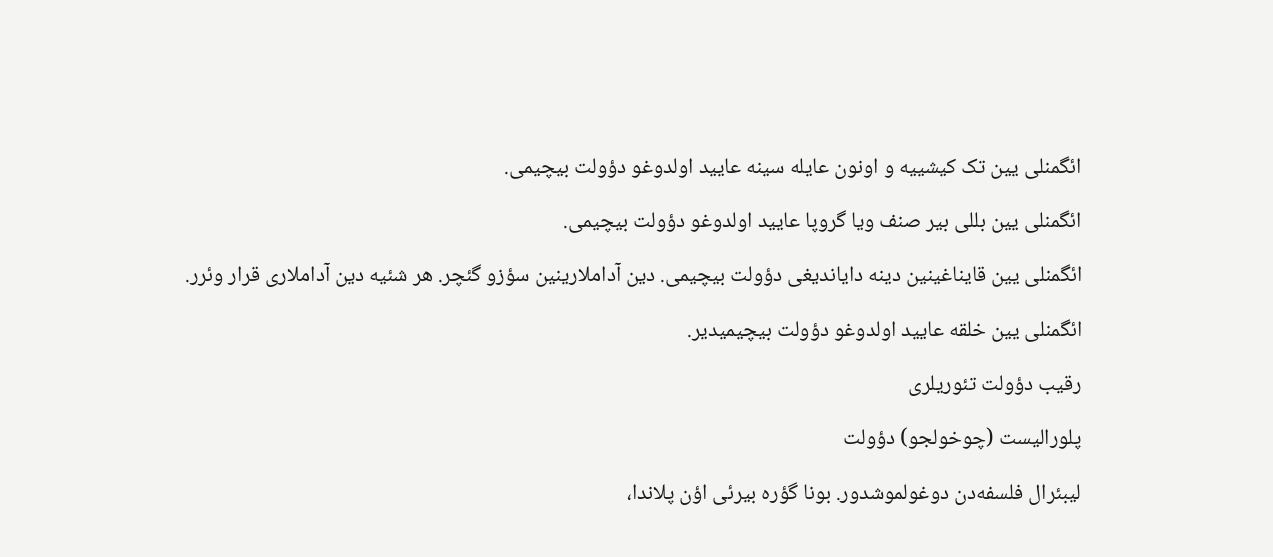ائگمنلی یین تک کیشییه و اونون عایله سینه عایید اولدوغو دؤولت بیچیمی.

ائگمنلی یین بللی بیر صنف ویا گروپا عایید اولدوغو دؤولت بیچیمی.

ائگمنلی یین قایناغینین دینه دایاندیغی دؤولت بیچیمی. دین آداملارینین سؤزو گئچر. هر شئیه دین آداملاری قرار وئرر.

ائگمنلی یین خلقه عایید اولدوغو دؤولت بیچیمیدیر.

رقیب دؤولت تئوریلری

پلورالیست (چوخولجو) دؤولت

لیبئرال فلسفه‌دن دوغولموشدور. بونا گؤره بیرئی اؤن پلاندا،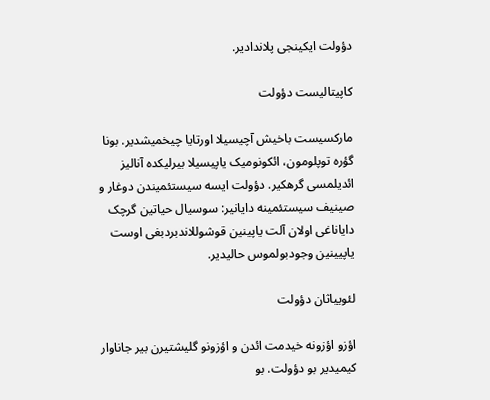دؤولت ایکینجی پلاندادیر.

کاپیتالیست دؤولت

مارکسیست باخیش آچیسیلا اورتایا چیخمیشدیر. بونا گؤره توپلومون، ائکونومیک یاپیسیلا بیرلیکده آنالیز ائدیلمسی گرهکیر. دؤولت ایسه سیستئمیندن دوغار و صینیف سیستئمینه دایانیر: سوسیال حیاتین گرچک دایاناغی اولان آلت یاپینین قوشوللاندبردبغی اوست یاپیینین وجودبولموس حالیدیر.

لئوییاثان دؤولت

اؤزو اؤزونه خیدمت ائدن و اؤزونو گلیشتیرن بیر جاناوار کیمیدیر بو دؤولت. بو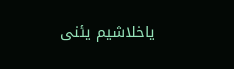یاخلاشیم یئنی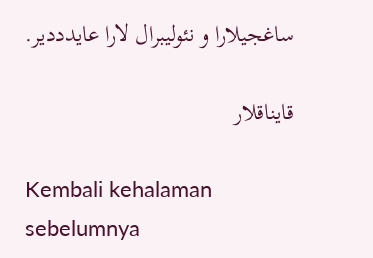ساغجیلارا و نئولیبرال لارا عایدددیر.

قایناقلار

Kembali kehalaman sebelumnya